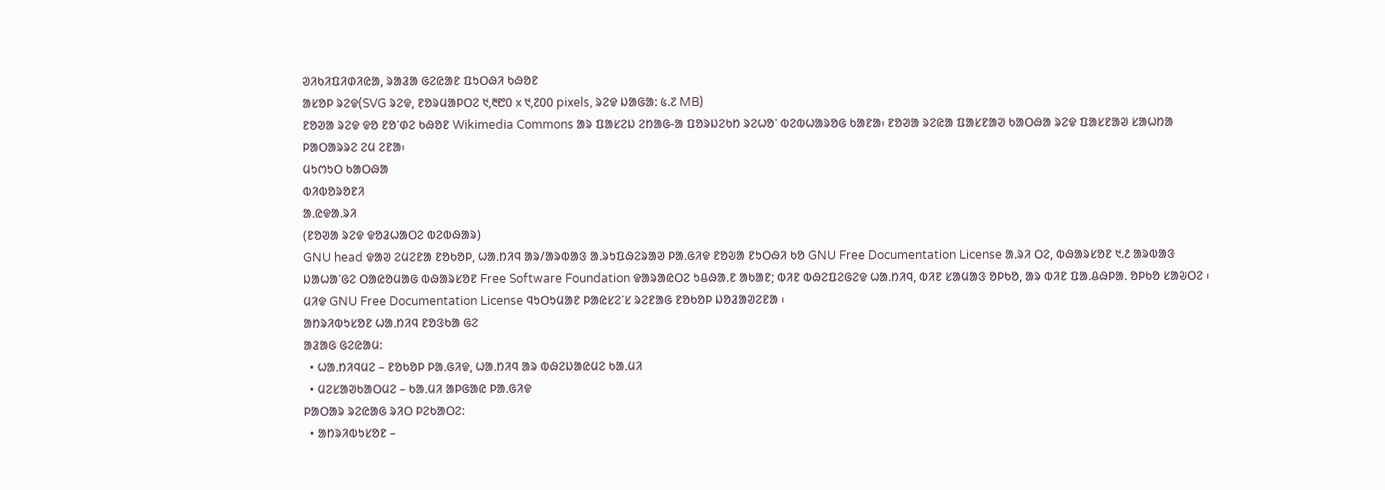ᱣᱤᱠᱤᱯᱤᱰᱤᱭᱟ, ᱨᱟᱲᱟ ᱜᱮᱭᱟᱱ ᱯᱩᱛᱷᱤ ᱠᱷᱚᱱ
ᱟᱥᱚᱞ ᱨᱮᱫ(SVG ᱨᱮᱫ, ᱱᱚᱨᱢᱟᱞᱛᱮ ᱑,᱓᱘᱐ x ᱑,᱗᱐᱐ pixels, ᱨᱮᱫ ᱡᱟᱜᱟ: ᱕.᱗ MB)
ᱱᱚᱣᱟ ᱨᱮᱫ ᱫᱚ ᱱᱚᱸᱰᱮ ᱠᱷᱚᱱ Wikimedia Commons ᱟᱨ ᱯᱟᱥᱮᱡ ᱮᱴᱟᱜ-ᱟ ᱯᱚᱨᱡᱮᱠᱴ ᱨᱮᱦᱚᱸ ᱵᱮᱵᱦᱟᱨᱚᱜ ᱠᱟᱱᱟ᱾ ᱱᱚᱣᱟ ᱨᱮᱭᱟ ᱯᱟᱥᱱᱟᱣ ᱠᱟᱛᱷᱟ ᱨᱮᱫ ᱯᱟᱥᱱᱟᱣ ᱥᱟᱦᱴᱟ ᱞᱟᱛᱟᱨᱨᱮ ᱮᱢ ᱮᱱᱟ᱾
ᱢᱩᱬᱩᱛ ᱠᱟᱛᱷᱟ
ᱵᱤᱵᱚᱨᱚᱱᱤ
ᱟᱹᱭᱫᱟᱹᱨᱤ
(ᱱᱚᱣᱟ ᱨᱮᱫ ᱫᱚᱲᱦᱟᱛᱮ ᱵᱮᱵᱷᱟᱨ)
GNU head ᱫᱟᱣ ᱮᱢᱮᱱᱟ ᱱᱚᱠᱚᱞ, ᱦᱟᱹᱴᱤᱧ ᱟᱨ/ᱟᱨᱵᱟᱝ ᱟᱹᱨᱩᱯᱷᱮᱨᱟᱣ ᱞᱟᱹᱜᱤᱫ ᱱᱚᱶᱟ ᱱᱩᱛᱷᱤ ᱠᱚ GNU Free Documentation License ᱟᱹᱨᱤ ᱛᱮ, ᱵᱷᱟᱨᱥᱚᱱ ᱑.᱒ ᱟᱨᱵᱟᱝ ᱡᱟᱦᱟᱸᱜᱮ ᱛᱟᱭᱚᱢᱟᱜ ᱵᱷᱟᱨᱥᱚᱱ Free Software Foundation ᱫᱟᱨᱟᱭᱛᱮ ᱩᱪᱷᱟᱹᱱ ᱟᱠᱟᱱ; ᱵᱤᱱ ᱵᱷᱮᱯᱮᱜᱮᱫ ᱦᱟᱹᱴᱤᱧ, ᱵᱤᱱ ᱥᱟᱢᱟᱝ ᱚᱞᱠᱚ, ᱟᱨ ᱵᱤᱱ ᱯᱟᱹᱪᱷᱞᱟᱹ ᱚᱞᱠᱚ ᱥᱟᱶᱛᱮ ᱾ ᱢᱤᱫ GNU Free Documentation License ᱧᱩᱛᱩᱢᱟᱱ ᱞᱟᱭᱥᱮᱸᱥ ᱨᱮᱱᱟᱜ ᱱᱚᱠᱚᱞ ᱡᱚᱲᱟᱣᱮᱱᱟ ᱾
ᱟᱴᱨᱤᱵᱩᱥᱚᱱ ᱦᱟᱹᱴᱤᱧ ᱱᱚᱝᱠᱟ ᱜᱮ
ᱟᱲᱟᱜ ᱜᱮᱭᱟᱢ:
  • ᱦᱟᱹᱴᱤᱧᱢᱮ – ᱱᱚᱠᱚᱞ ᱞᱟᱹᱜᱤᱫ, ᱦᱟᱹᱴᱤᱧ ᱟᱨ ᱵᱷᱮᱡᱟᱭᱢᱮ ᱠᱟᱹᱢᱤ
  • ᱢᱮᱥᱟᱣᱠᱟᱛᱢᱮ – ᱠᱟᱹᱢᱤ ᱟᱞᱜᱟᱭ ᱞᱟᱹᱜᱤᱫ
ᱞᱟᱛᱟᱨ ᱨᱮᱭᱟᱜ ᱨᱤᱛ ᱞᱮᱠᱟᱛᱮ:
  • ᱟᱴᱨᱤᱵᱩᱥᱚᱱ –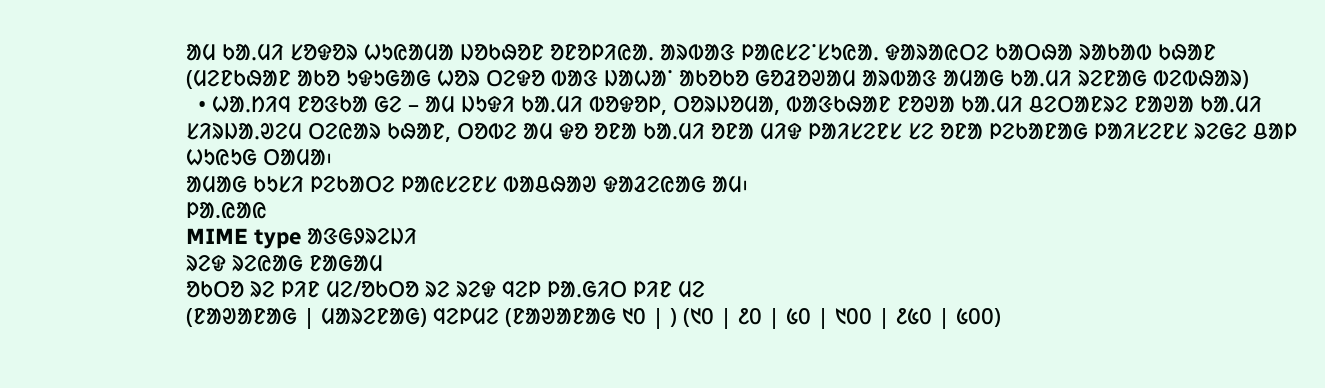ᱟᱢ ᱠᱟᱹᱢᱤ ᱥᱚᱫᱚᱨ ᱦᱩᱭᱟᱢᱟ ᱡᱚᱠᱷᱚᱱ ᱚᱱᱚᱞᱤᱭᱟᱹ ᱟᱨᱵᱟᱝ ᱞᱟᱭᱥᱮᱸᱥᱩᱭᱟᱹ ᱫᱟᱨᱟᱭᱛᱮ ᱠᱟᱛᱷᱟ ᱨᱟᱠᱟᱵ ᱠᱷᱟᱱ (ᱢᱮᱱᱠᱷᱟᱱ ᱟᱠᱚ ᱩᱫᱩᱜᱟᱜ ᱦᱚᱨ ᱛᱮᱫᱚ ᱵᱟᱝ ᱡᱟᱦᱟᱸ ᱟᱠᱚᱠᱚ ᱜᱚᱲᱚᱣᱟᱢ ᱟᱨᱵᱟᱝ ᱟᱢᱟᱜ ᱠᱟᱹᱢᱤ ᱨᱮᱱᱟᱜ ᱵᱮᱵᱷᱟᱨ)
  • ᱦᱟᱹᱴᱤᱧ ᱱᱚᱝᱠᱟ ᱜᱮ – ᱟᱢ ᱡᱩᱫᱤ ᱠᱟᱹᱢᱤ ᱵᱚᱫᱚᱞ, ᱛᱚᱨᱡᱚᱢᱟ, ᱵᱟᱝᱠᱷᱟᱱ ᱱᱚᱣᱟ ᱠᱟᱹᱢᱤ ᱪᱮᱛᱟᱱᱨᱮ ᱱᱟᱣᱟ ᱠᱟᱹᱢᱤ ᱥᱤᱨᱡᱟᱹᱣᱮᱢ ᱛᱮᱭᱟᱨ ᱠᱷᱟᱱ, ᱛᱚᱵᱮ ᱟᱢ ᱫᱚ ᱚᱱᱟ ᱠᱟᱹᱢᱤ ᱚᱱᱟ ᱢᱤᱫ ᱞᱟᱤᱥᱮᱱᱥ ᱥᱮ ᱚᱱᱟ ᱞᱮᱠᱟᱱᱟᱜ ᱞᱟᱤᱥᱮᱱᱥ ᱨᱮᱜᱮ ᱪᱟᱞ ᱦᱩᱭᱩᱜ ᱛᱟᱢᱟ᱾
ᱟᱢᱟᱜ ᱠᱩᱥᱤ ᱞᱮᱠᱟᱛᱮ ᱞᱟᱭᱥᱮᱱᱥ ᱵᱟᱪᱷᱟᱣ ᱫᱟᱲᱮᱭᱟᱜ ᱟᱢ᱾
ᱞᱟ.ᱭᱟᱭ
MIME type ᱟᱝᱜᱽᱨᱮᱡᱤ
ᱨᱮᱫ ᱨᱮᱭᱟᱜ ᱱᱟᱜᱟᱢ
ᱚᱠᱛᱚ ᱨᱮ ᱞᱤᱱ ᱢᱮ/ᱚᱠᱛᱚ ᱨᱮ ᱨᱮᱫ ᱧᱮᱞ ᱞᱟᱹᱜᱤᱛ ᱞᱤᱱ ᱢᱮ
(ᱱᱟᱣᱟᱱᱟᱜ | ᱢᱟᱨᱮᱱᱟᱜ) ᱧᱮᱞᱢᱮ (ᱱᱟᱣᱟᱱᱟᱜ ᱑᱐ | ) (᱑᱐ | ᱒᱐ | ᱕᱐ | ᱑᱐᱐ | ᱒᱕᱐ | ᱕᱐᱐)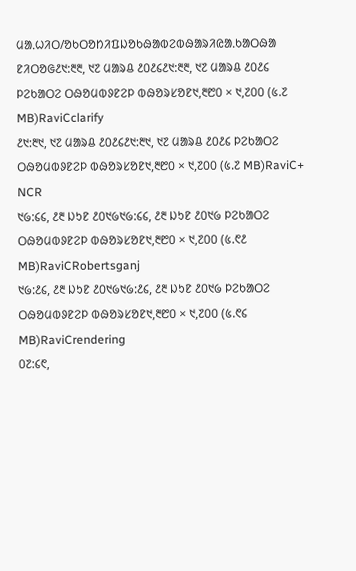ᱢᱟᱹᱦᱤᱛ/ᱚᱠᱛᱚᱴᱤᱯᱡᱚᱠᱷᱟᱵᱮᱵᱷᱟᱨᱤᱭᱟᱹᱠᱟᱛᱷᱟ
ᱱᱤᱛᱚᱜ᱒᱑:᱓᱓, ᱑᱗ ᱢᱟᱨᱪ ᱒᱐᱒᱔᱒᱑:᱓᱓, ᱑᱗ ᱢᱟᱨᱪ ᱒᱐᱒᱔ ᱞᱮᱠᱟᱛᱮ ᱛᱷᱚᱢᱵᱽᱱᱮᱞ ᱵᱷᱚᱨᱥᱚᱱ᱑,᱓᱘᱐ × ᱑,᱗᱐᱐ (᱕.᱗ MB)RaviCclarify
᱒᱑:᱓᱑, ᱑᱗ ᱢᱟᱨᱪ ᱒᱐᱒᱔᱒᱑:᱓᱑, ᱑᱗ ᱢᱟᱨᱪ ᱒᱐᱒᱔ ᱞᱮᱠᱟᱛᱮ ᱛᱷᱚᱢᱵᱽᱱᱮᱞ ᱵᱷᱚᱨᱥᱚᱱ᱑,᱓᱘᱐ × ᱑,᱗᱐᱐ (᱕.᱗ MB)RaviC+ NCR
᱑᱙:᱔᱔, ᱒᱓ ᱡᱩᱱ ᱒᱐᱑᱙᱑᱙:᱔᱔, ᱒᱓ ᱡᱩᱱ ᱒᱐᱑᱙ ᱞᱮᱠᱟᱛᱮ ᱛᱷᱚᱢᱵᱽᱱᱮᱞ ᱵᱷᱚᱨᱥᱚᱱ᱑,᱓᱘᱐ × ᱑,᱗᱐᱐ (᱕.᱖᱒ MB)RaviCRobertsganj
᱑᱙:᱒᱔, ᱒᱓ ᱡᱩᱱ ᱒᱐᱑᱙᱑᱙:᱒᱔, ᱒᱓ ᱡᱩᱱ ᱒᱐᱑᱙ ᱞᱮᱠᱟᱛᱮ ᱛᱷᱚᱢᱵᱽᱱᱮᱞ ᱵᱷᱚᱨᱥᱚᱱ᱑,᱓᱘᱐ × ᱑,᱗᱐᱐ (᱕.᱖᱔ MB)RaviCrendering
᱐᱗:᱔᱖,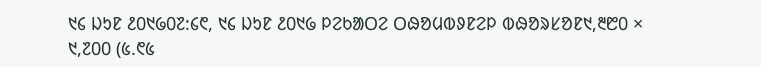᱑᱔ ᱡᱩᱱ ᱒᱐᱑᱙᱐᱗:᱔᱖, ᱑᱔ ᱡᱩᱱ ᱒᱐᱑᱙ ᱞᱮᱠᱟᱛᱮ ᱛᱷᱚᱢᱵᱽᱱᱮᱞ ᱵᱷᱚᱨᱥᱚᱱ᱑,᱓᱘᱐ × ᱑,᱗᱐᱐ (᱕.᱖᱕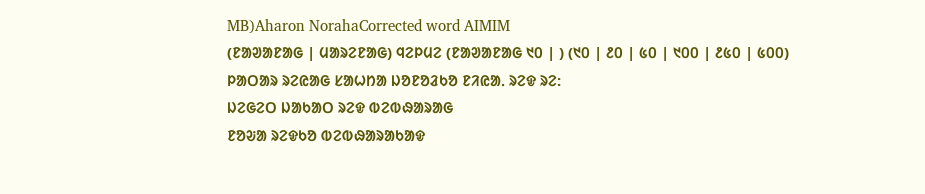MB)Aharon NorahaCorrected word AIMIM
(ᱱᱟᱣᱟᱱᱟᱜ | ᱢᱟᱨᱮᱱᱟᱜ) ᱧᱮᱞᱢᱮ (ᱱᱟᱣᱟᱱᱟᱜ ᱑᱐ | ) (᱑᱐ | ᱒᱐ | ᱕᱐ | ᱑᱐᱐ | ᱒᱕᱐ | ᱕᱐᱐)
ᱞᱟᱛᱟᱨ ᱨᱮᱭᱟᱜ ᱥᱟᱦᱴᱟ ᱡᱚᱱᱚᱲᱠᱚ ᱱᱤᱭᱟᱹ ᱨᱮᱫ ᱨᱮ:
ᱡᱮᱜᱮᱛ ᱡᱟᱠᱟᱛ ᱨᱮᱫ ᱵᱮᱵᱷᱟᱨᱟᱜ
ᱱᱚᱶᱟ ᱨᱮᱫᱠᱚ ᱵᱮᱵᱷᱟᱨᱟᱠᱟᱫ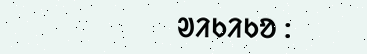ᱣᱤᱠᱤᱠᱚ :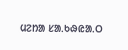ᱢᱮᱴᱟ ᱥᱟᱹᱠᱷᱭᱟᱹᱛ